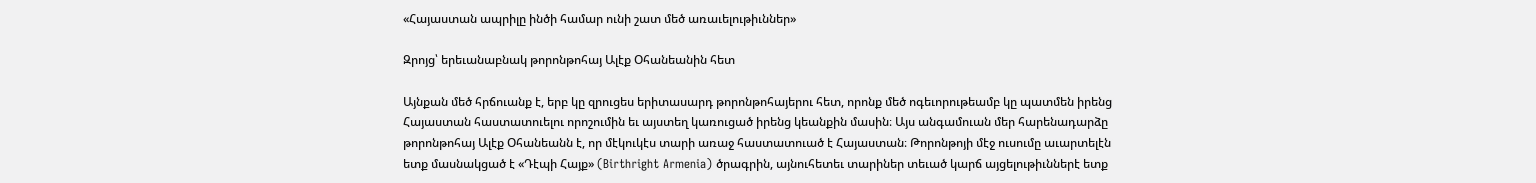«Հայաստան ապրիլը ինծի համար ունի շատ մեծ առաւելութիւններ»

Զրոյց՝ երեւանաբնակ թորոնթոհայ Ալէք Օհանեանին հետ

Այնքան մեծ հրճուանք է, երբ կը զրուցես երիտասարդ թորոնթոհայերու հետ, որոնք մեծ ոգեւորութեամբ կը պատմեն իրենց Հայաստան հաստատուելու որոշումին եւ այստեղ կառուցած իրենց կեանքին մասին։ Այս անգամուան մեր հարենադարձը թորոնթոհայ Ալէք Օհանեանն է, որ մէկուկէս տարի առաջ հաստատուած է Հայաստան։ Թորոնթոյի մէջ ուսումը աւարտելէն ետք մասնակցած է «Դէպի Հայք» (Birthright Armenia) ծրագրին, այնուհետեւ տարիներ տեւած կարճ այցելութիւններէ ետք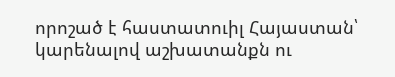որոշած է հաստատուիլ Հայաստան՝ կարենալով աշխատանքն ու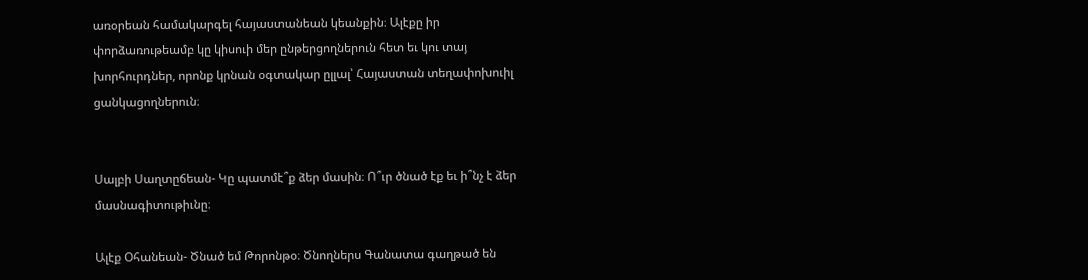առօրեան համակարգել հայաստանեան կեանքին։ Ալէքը իր փորձառութեամբ կը կիսուի մեր ընթերցողներուն հետ եւ կու տայ խորհուրդներ, որոնք կրնան օգտակար ըլլալ՝ Հայաստան տեղափոխուիլ ցանկացողներուն։


Սալբի Սաղտըճեան- Կը պատմէ՞ք ձեր մասին։ Ո՞ւր ծնած էք եւ ի՞նչ է ձեր մասնագիտութիւնը։

Ալէք Օհանեան- Ծնած եմ Թորոնթօ։ Ծնողներս Գանատա գաղթած են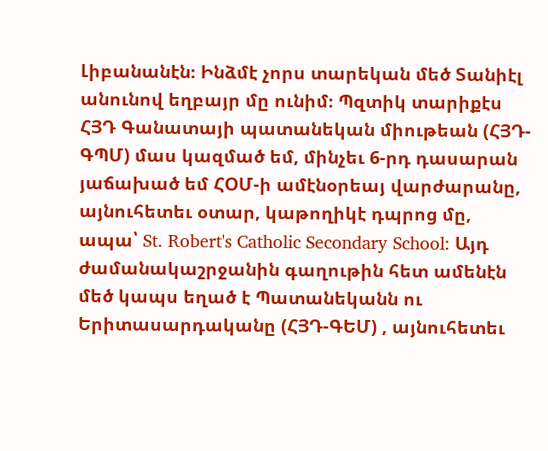Լիբանանէն։ Ինձմէ չորս տարեկան մեծ Տանիէլ անունով եղբայր մը ունիմ։ Պզտիկ տարիքէս ՀՅԴ Գանատայի պատանեկան միութեան (ՀՅԴ-ԳՊՄ) մաս կազմած եմ, մինչեւ 6-րդ դասարան յաճախած եմ ՀՕՄ-ի ամէնօրեայ վարժարանը, այնուհետեւ օտար, կաթողիկէ դպրոց մը, ապա՝ St. Robert's Catholic Secondary School: Այդ ժամանակաշրջանին գաղութին հետ ամենէն մեծ կապս եղած է Պատանեկանն ու Երիտասարդականը (ՀՅԴ-ԳԵՄ) , այնուհետեւ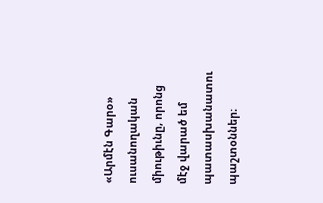«Արմէն Գարօ» ուսանողական միութիւնը, որոնց մէջ վարած եմ պատասխանատու պաշտօններ։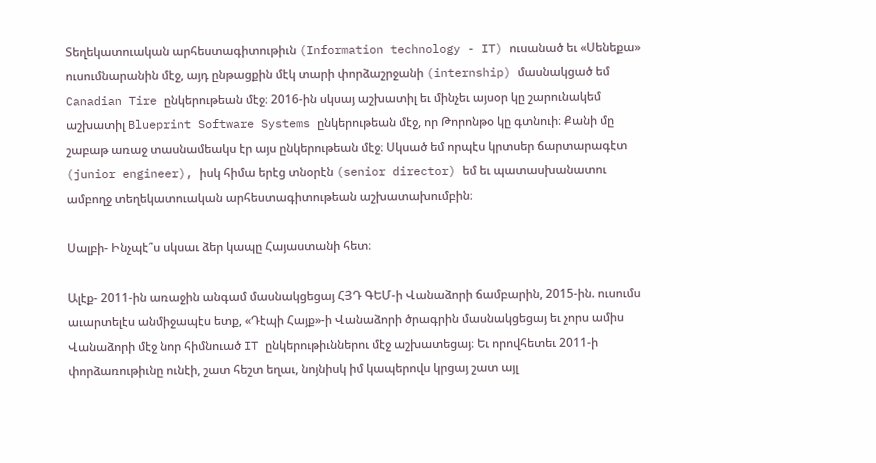Տեղեկատուական արհեստագիտութիւն (Information technology - IT) ուսանած եւ «Սենեքա» ուսումնարանին մէջ, այդ ընթացքին մէկ տարի փորձաշրջանի (internship) մասնակցած եմ Canadian Tire ընկերութեան մէջ։ 2016-ին սկսայ աշխատիլ եւ մինչեւ այսօր կը շարունակեմ աշխատիլ Blueprint Software Systems ընկերութեան մէջ, որ Թորոնթօ կը գտնուի։ Քանի մը շաբաթ առաջ տասնամեակս էր այս ընկերութեան մէջ։ Սկսած եմ որպէս կրտսեր ճարտարագէտ (junior engineer), իսկ հիմա երէց տնօրէն (senior director) եմ եւ պատասխանատու ամբողջ տեղեկատուական արհեստագիտութեան աշխատախումբին։

Սալբի- Ինչպէ՞ս սկսաւ ձեր կապը Հայաստանի հետ։

Ալէք- 2011-ին առաջին անգամ մասնակցեցայ ՀՅԴ ԳԵՄ-ի Վանաձորի ճամբարին, 2015-ին. ուսումս աւարտելէս անմիջապէս ետք, «Դէպի Հայք»-ի Վանաձորի ծրագրին մասնակցեցայ եւ չորս ամիս Վանաձորի մէջ նոր հիմնուած IT ընկերութիւններու մէջ աշխատեցայ։ Եւ որովհետեւ 2011-ի փորձառութիւնը ունէի, շատ հեշտ եղաւ, նոյնիսկ իմ կապերովս կրցայ շատ այլ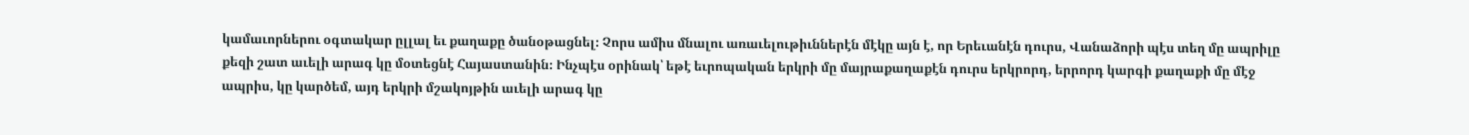կամաւորներու օգտակար ըլլալ եւ քաղաքը ծանօթացնել։ Չորս ամիս մնալու առաւելութիւններէն մէկը այն է, որ Երեւանէն դուրս, Վանաձորի պէս տեղ մը ապրիլը քեզի շատ աւելի արագ կը մօտեցնէ Հայաստանին։ Ինչպէս օրինակ՝ եթէ եւրոպական երկրի մը մայրաքաղաքէն դուրս երկրորդ, երրորդ կարգի քաղաքի մը մէջ ապրիս, կը կարծեմ, այդ երկրի մշակոյթին աւելի արագ կը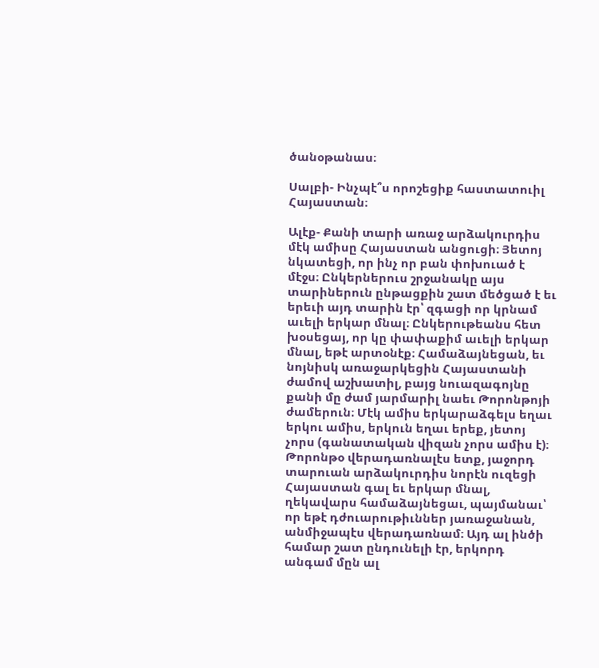ծանօթանաս։

Սալբի- Ինչպէ՞ս որոշեցիք հաստատուիլ Հայաստան։

Ալէք- Քանի տարի առաջ արձակուրդիս մէկ ամիսը Հայաստան անցուցի։ Յետոյ նկատեցի, որ ինչ որ բան փոխուած է մէջս։ Ընկերներուս շրջանակը այս տարիներուն ընթացքին շատ մեծցած է եւ երեւի այդ տարին էր՝ զգացի որ կրնամ աւելի երկար մնալ։ Ընկերութեանս հետ խօսեցայ, որ կը փափաքիմ աւելի երկար մնալ, եթէ արտօնէք։ Համաձայնեցան, եւ նոյնիսկ առաջարկեցին Հայաստանի ժամով աշխատիլ, բայց նուազագոյնը քանի մը ժամ յարմարիլ նաեւ Թորոնթոյի ժամերուն։ Մէկ ամիս երկարաձգելս եղաւ երկու ամիս, երկուն եղաւ երեք, յետոյ չորս (գանատական վիզան չորս ամիս է)։ Թորոնթօ վերադառնալէս ետք, յաջորդ տարուան արձակուրդիս նորէն ուզեցի Հայաստան գալ եւ երկար մնալ, ղեկավարս համաձայնեցաւ, պայմանաւ՝ որ եթէ դժուարութիւններ յառաջանան, անմիջապէս վերադառնամ։ Այդ ալ ինծի համար շատ ընդունելի էր, երկորդ անգամ մըն ալ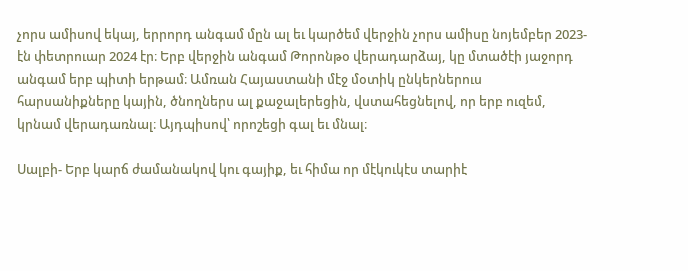չորս ամիսով եկայ, երրորդ անգամ մըն ալ եւ կարծեմ վերջին չորս ամիսը նոյեմբեր 2023-էն փետրուար 2024 էր։ Երբ վերջին անգամ Թորոնթօ վերադարձայ, կը մտածէի յաջորդ անգամ երբ պիտի երթամ։ Ամռան Հայաստանի մէջ մօտիկ ընկերներուս հարսանիքները կային, ծնողներս ալ քաջալերեցին, վստահեցնելով, որ երբ ուզեմ, կրնամ վերադառնալ։ Այդպիսով՝ որոշեցի գալ եւ մնալ։

Սալբի- Երբ կարճ ժամանակով կու գայիք, եւ հիմա որ մէկուկէս տարիէ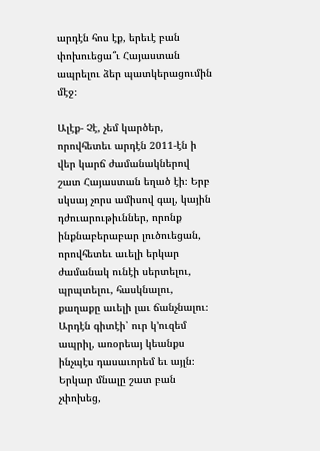արդէն հոս էք, երեւէ բան փոխուեցա՞ւ Հայաստան ապրելու ձեր պատկերացումին մէջ։

Ալէք- Չէ, չեմ կարծեր, որովհետեւ արդէն 2011-էն ի վեր կարճ ժամանակներով շատ Հայաստան եղած էի։ Երբ սկսայ չորս ամիսով գալ, կային դժուարութիւններ, որոնք ինքնաբերաբար լուծուեցան, որովհետեւ աւելի երկար ժամանակ ունէի սերտելու, պրպտելու, հասկնալու, քաղաքը աւելի լաւ ճանչնալու։ Արդէն գիտէի՝ ուր կ’ուզեմ ապրիլ, առօրեայ կեանքս ինչպէս դասաւորեմ եւ այլն։ Երկար մնալը շատ բան չփոխեց,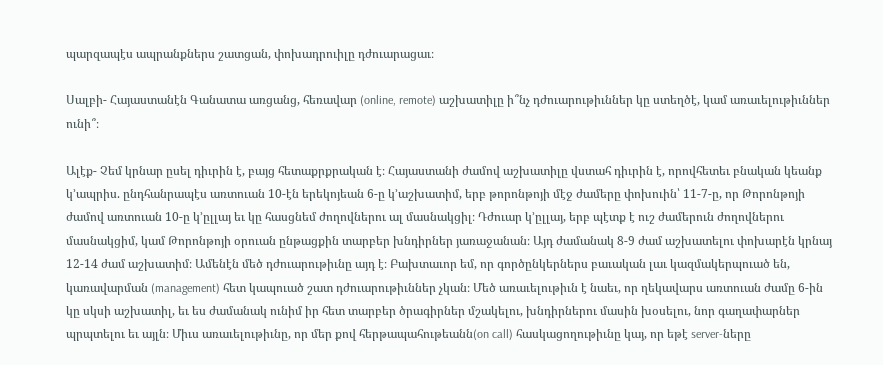պարզապէս ապրանքներս շատցան, փոխադրուիլը դժուարացաւ։

Սալբի- Հայաստանէն Գանատա առցանց, հեռավար (online, remote) աշխատիլը ի՞նչ դժուարութիւններ կը ստեղծէ, կամ առաւելութիւններ ունի՞։

Ալէք- Չեմ կրնար ըսել դիւրին է, բայց հետաքրքրական է։ Հայաստանի ժամով աշխատիլը վստահ դիւրին է, որովհետեւ բնական կեանք կ’ապրիս. ընդհանրապէս առտուան 10-էն երեկոյեան 6-ը կ’աշխատիմ, երբ թորոնթոյի մէջ ժամերը փոխուին՝ 11-7-ը, որ Թորոնթոյի ժամով առտուան 10-ը կ’ըլլայ եւ կը հասցնեմ ժողովներու ալ մասնակցիլ։ Դժուար կ’ըլլայ, երբ պէտք է ուշ ժամերուն ժողովներու մասնակցիմ, կամ Թորոնթոյի օրուան ընթացքին տարբեր խնդիրներ յառաջանան։ Այդ ժամանակ 8-9 ժամ աշխատելու փոխարէն կրնայ 12-14 ժամ աշխատիմ։ Ամենէն մեծ դժուարութիւնը այդ է։ Բախտաւոր եմ, որ գործընկերներս բաւական լաւ կազմակերպուած են, կառավարման (management) հետ կապուած շատ դժուարութիւններ չկան։ Մեծ առաւելութիւն է նաեւ, որ ղեկավարս առտուան ժամը 6-ին կը սկսի աշխատիլ, եւ ես ժամանակ ունիմ իր հետ տարբեր ծրագիրներ մշակելու, խնդիրներու մասին խօսելու, նոր գաղափարներ պրպտելու եւ այլն։ Միւս առաւելութիւնը, որ մեր քով հերթապահութեանն(on call) հասկացողութիւնը կայ, որ եթէ server-ները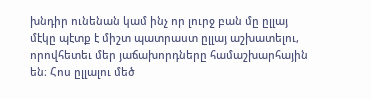խնդիր ունենան կամ ինչ որ լուրջ բան մը ըլլայ մէկը պէտք է միշտ պատրաստ ըլլայ աշխատելու, որովհետեւ մեր յաճախորդները համաշխարհային են։ Հոս ըլլալու մեծ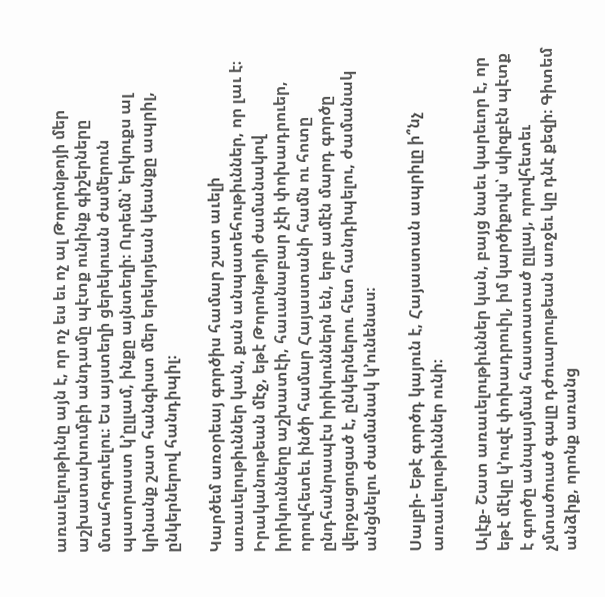առաւելութիւնը այն է, որ ոչ ես եւ ոչ ալ Թորոնթոյի մեր աշխատախումբի անդամը պէտք ունինք գիշերները մտահոգուելու։ Ես այստեղի ցերեկուան ժամերուն պատրաստ կ’ըլլամ, ինքը այնտեղի։ Ուրեմն՝ երկուքս ալ կրնանք շատ հանգիստ մեր երեկոյեան կեանքը ապրիլ, ընկերներով հանդիպիլ։

Կարծեմ առօրեայ գործիս համար շատ աւելի առաւելութիւններ կան, քան անպատեհութիւններ, որ լաւ է։ Իրականութեան մէջ, եթէ Թորոնթոյի ժամանակով իրիկունները աշխատէի, հաւանաբար չէի փոխադրուեր, որովհետեւ ինծի համար Հայաստանի համն ու հոտը ընդհանրապէս իրիկուններն են, երբ ամէն մարդ գործը վերջացուցած է, ընկերներու հետ հանդիպելու, ժամանակ անցնելու ժամանակ կ’ունենաս։

Սալբի- Եթէ գործդ կայուն է, Հայաստան ապրիլը ի՞նչ առաւելութիւններ ունի։

Ալէք- Շատ առաւելութիւններ կան, բայց նաեւ կարեւոր է, որ եթէ մէկը կ’ուզէ փոխադրուիլ, իմ կարծիքովս՝ սկիզբէն պէտք է գործը անպայման հաստատած ըլլայ, որովհետեւ չմտածուած գալը դժուարութեան առջեւ կը դնէ քեզի։ Գիտեմ անձիք, որոնք առանց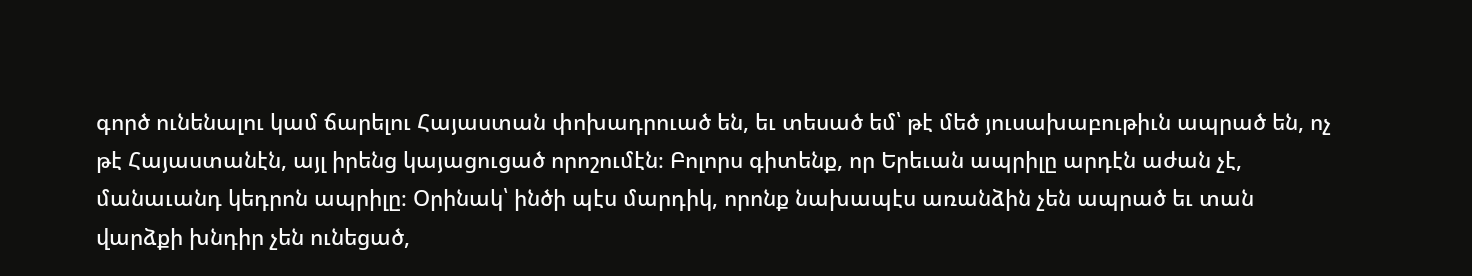գործ ունենալու կամ ճարելու Հայաստան փոխադրուած են, եւ տեսած եմ՝ թէ մեծ յուսախաբութիւն ապրած են, ոչ թէ Հայաստանէն, այլ իրենց կայացուցած որոշումէն։ Բոլորս գիտենք, որ Երեւան ապրիլը արդէն աժան չէ, մանաւանդ կեդրոն ապրիլը։ Օրինակ՝ ինծի պէս մարդիկ, որոնք նախապէս առանձին չեն ապրած եւ տան վարձքի խնդիր չեն ունեցած,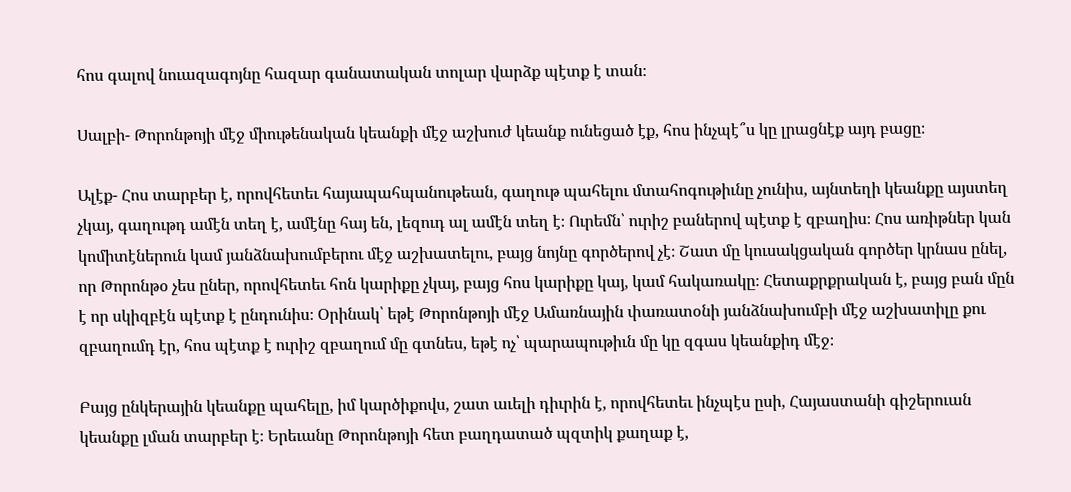հոս գալով նուազագոյնը հազար գանատական տոլար վարձք պէտք է տան։

Սալբի- Թորոնթոյի մէջ միութենական կեանքի մէջ աշխուժ կեանք ունեցած էք, հոս ինչպէ՞ս կը լրացնէք այդ բացը։

Ալէք- Հոս տարբեր է, որովհետեւ հայապահպանութեան, գաղութ պահելու մտահոգութիւնը չունիս, այնտեղի կեանքը այստեղ չկայ, գաղութդ ամէն տեղ է, ամէնը հայ են, լեզուդ ալ ամէն տեղ է։ Ուրեմն՝ ուրիշ բաներով պէտք է զբաղիս։ Հոս առիթներ կան կոմիտէներուն կամ յանձնախումբերու մէջ աշխատելու, բայց նոյնը գործերով չէ։ Շատ մը կուսակցական գործեր կրնաս ընել, որ Թորոնթօ չես ըներ, որովհետեւ հոն կարիքը չկայ, բայց հոս կարիքը կայ, կամ հակառակը։ Հետաքրքրական է, բայց բան մըն է որ սկիզբէն պէտք է ընդունիս։ Օրինակ՝ եթէ Թորոնթոյի մէջ Ամառնային փառատօնի յանձնախումբի մէջ աշխատիլը քու զբաղումդ էր, հոս պէտք է ուրիշ զբաղում մը գտնես, եթէ ոչ՝ պարապութիւն մը կը զգաս կեանքիդ մէջ։

Բայց ընկերային կեանքը պահելը, իմ կարծիքովս, շատ աւելի դիւրին է, որովհետեւ ինչպէս ըսի, Հայաստանի գիշերուան կեանքը լման տարբեր է։ Երեւանը Թորոնթոյի հետ բաղդատած պզտիկ քաղաք է,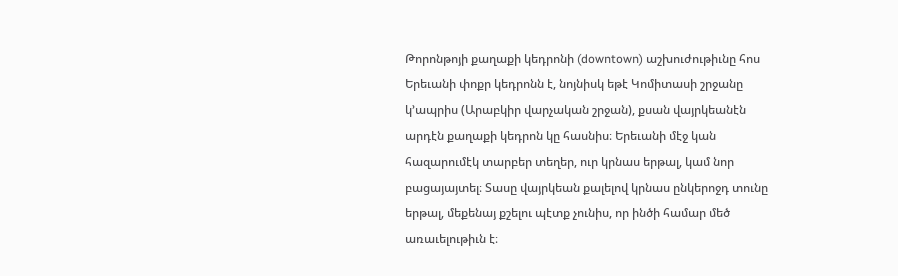Թորոնթոյի քաղաքի կեդրոնի (downtown) աշխուժութիւնը հոս Երեւանի փոքր կեդրոնն է, նոյնիսկ եթէ Կոմիտասի շրջանը կ’ապրիս (Արաբկիր վարչական շրջան), քսան վայրկեանէն արդէն քաղաքի կեդրոն կը հասնիս։ Երեւանի մէջ կան հազարումէկ տարբեր տեղեր, ուր կրնաս երթալ, կամ նոր բացայայտել։ Տասը վայրկեան քալելով կրնաս ընկերոջդ տունը երթալ, մեքենայ քշելու պէտք չունիս, որ ինծի համար մեծ առաւելութիւն է։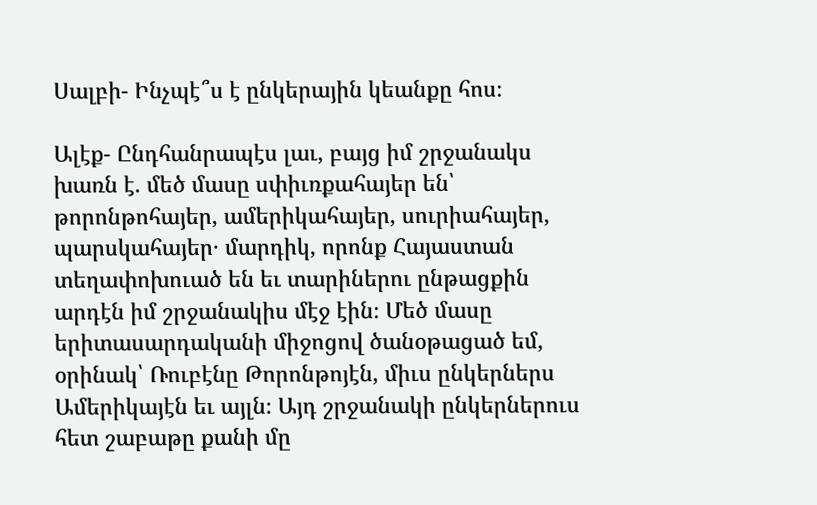Սալբի- Ինչպէ՞ս է ընկերային կեանքը հոս։

Ալէք- Ընդհանրապէս լաւ, բայց իմ շրջանակս խառն է. մեծ մասը սփիւռքահայեր են՝ թորոնթոհայեր, ամերիկահայեր, սուրիահայեր, պարսկահայեր․ մարդիկ, որոնք Հայաստան տեղափոխուած են եւ տարիներու ընթացքին արդէն իմ շրջանակիս մէջ էին։ Մեծ մասը երիտասարդականի միջոցով ծանօթացած եմ, օրինակ՝ Ռուբէնը Թորոնթոյէն, միւս ընկերներս Ամերիկայէն եւ այլն։ Այդ շրջանակի ընկերներուս հետ շաբաթը քանի մը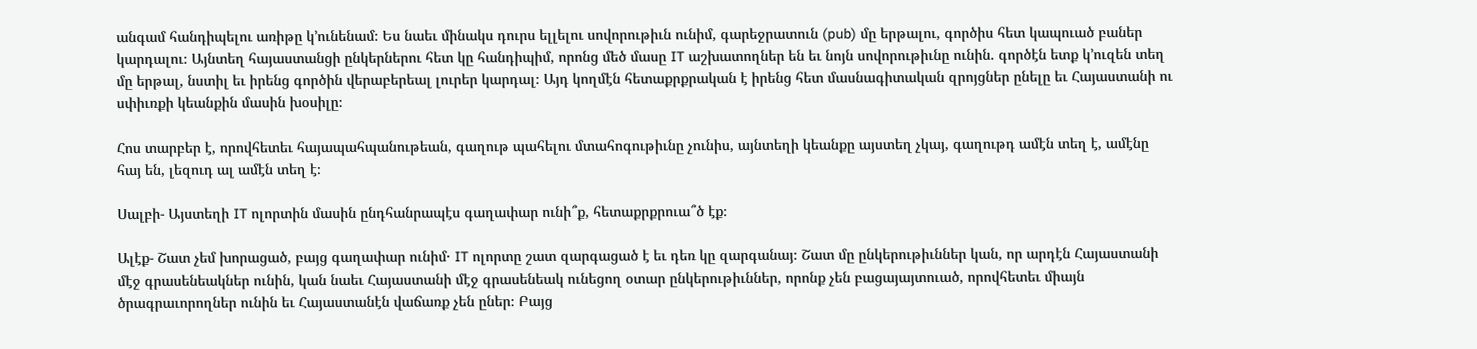անգամ հանդիպելու առիթը կ’ունենամ։ Ես նաեւ մինակս դուրս ելլելու սովորութիւն ունիմ, գարեջրատուն (pub) մը երթալու, գործիս հետ կապուած բաներ կարդալու։ Այնտեղ հայաստանցի ընկերներու հետ կը հանդիպիմ, որոնց մեծ մասը IT աշխատողներ են եւ նոյն սովորութիւնը ունին. գործէն ետք կ’ուզեն տեղ մը երթալ, նստիլ եւ իրենց գործին վերաբերեալ լուրեր կարդալ։ Այդ կողմէն հետաքրքրական է իրենց հետ մասնագիտական զրոյցներ ընելը եւ Հայաստանի ու սփիւռքի կեանքին մասին խօսիլը։

Հոս տարբեր է, որովհետեւ հայապահպանութեան, գաղութ պահելու մտահոգութիւնը չունիս, այնտեղի կեանքը այստեղ չկայ, գաղութդ ամէն տեղ է, ամէնը հայ են, լեզուդ ալ ամէն տեղ է։

Սալբի- Այստեղի IT ոլորտին մասին ընդհանրապէս գաղափար ունի՞ք, հետաքրքրուա՞ծ էք։

Ալէք- Շատ չեմ խորացած, բայց գաղափար ունիմ․ IT ոլորտը շատ զարգացած է եւ դեռ կը զարգանայ։ Շատ մը ընկերութիւններ կան, որ արդէն Հայաստանի մէջ գրասենեակներ ունին, կան նաեւ Հայաստանի մէջ գրասենեակ ունեցող օտար ընկերութիւններ, որոնք չեն բացայայտուած, որովհետեւ միայն ծրագրաւորողներ ունին եւ Հայաստանէն վաճառք չեն ըներ։ Բայց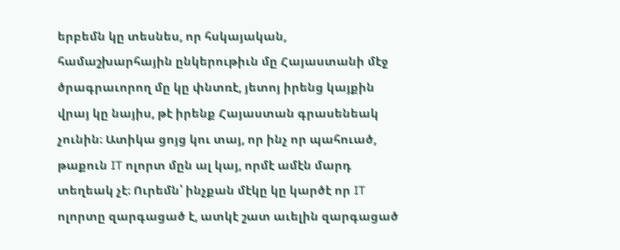երբեմն կը տեսնես, որ հսկայական, համաշխարհային ընկերութիւն մը Հայաստանի մէջ ծրագրաւորող մը կը փնտռէ, յետոյ իրենց կայքին վրայ կը նայիս, թէ իրենք Հայաստան գրասենեակ չունին։ Ատիկա ցոյց կու տայ, որ ինչ որ պահուած, թաքուն IT ոլորտ մըն ալ կայ, որմէ ամէն մարդ տեղեակ չէ։ Ուրեմն՝ ինչքան մէկը կը կարծէ որ IT ոլորտը զարգացած է, ատկէ շատ աւելին զարգացած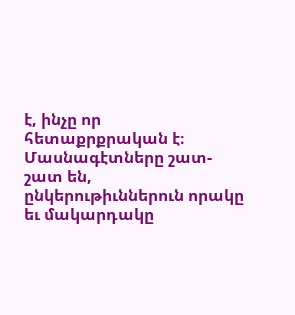է, ինչը որ հետաքրքրական է։ Մասնագէտները շատ-շատ են, ընկերութիւններուն որակը եւ մակարդակը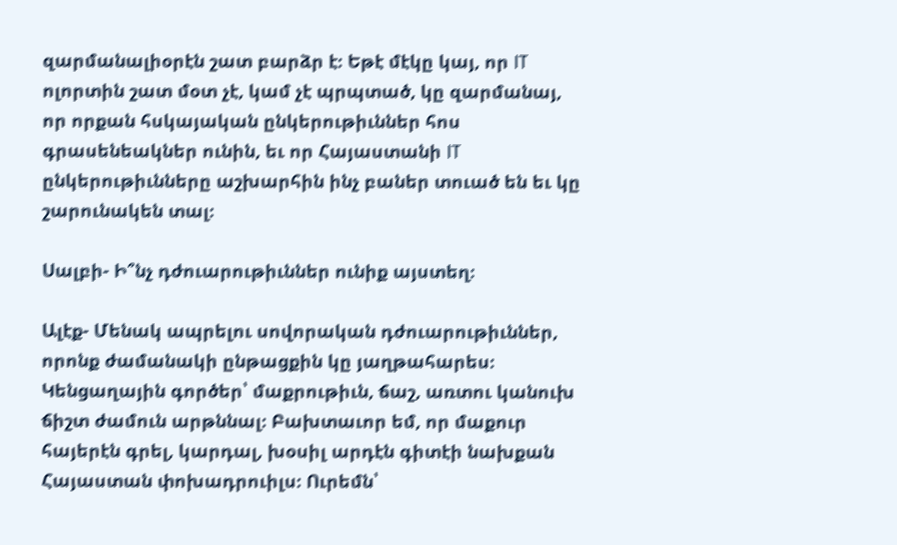զարմանալիօրէն շատ բարձր է։ Եթէ մէկը կայ, որ IT ոլորտին շատ մօտ չէ, կամ չէ պրպտած, կը զարմանայ, որ որքան հսկայական ընկերութիւններ հոս գրասենեակներ ունին, եւ որ Հայաստանի IT ընկերութիւնները աշխարհին ինչ բաներ տուած են եւ կը շարունակեն տալ։

Սալբի- Ի՞նչ դժուարութիւններ ունիք այստեղ։

Ալէք- Մենակ ապրելու սովորական դժուարութիւններ, որոնք ժամանակի ընթացքին կը յաղթահարես։ Կենցաղային գործեր՝ մաքրութիւն, ճաշ, առտու կանուխ ճիշտ ժամուն արթննալ։ Բախտաւոր եմ, որ մաքուր հայերէն գրել, կարդալ, խօսիլ արդէն գիտէի նախքան Հայաստան փոխադրուիլս։ Ուրեմն՝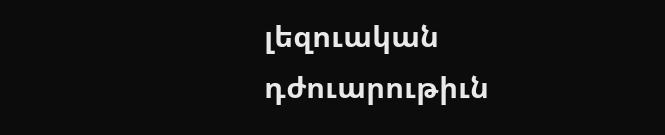լեզուական դժուարութիւն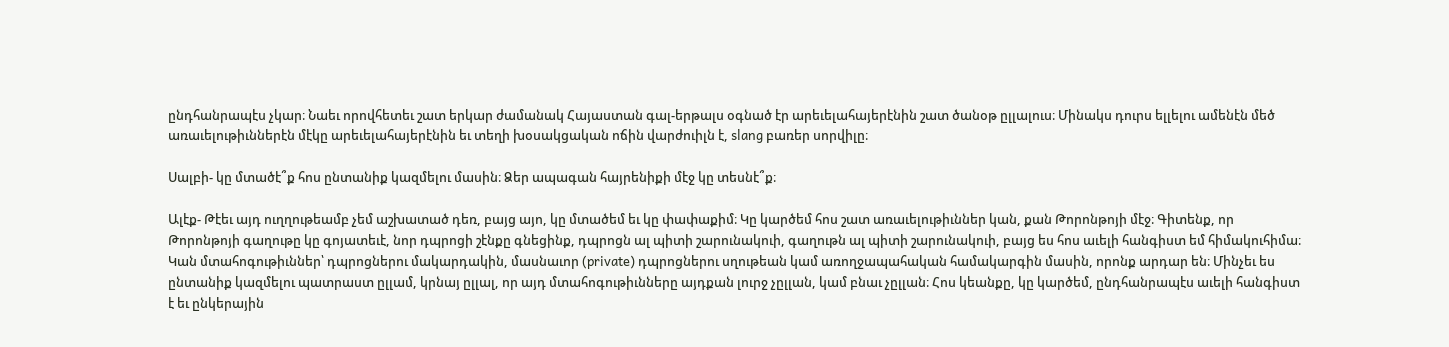ընդհանրապէս չկար։ Նաեւ որովհետեւ շատ երկար ժամանակ Հայաստան գալ-երթալս օգնած էր արեւելահայերէնին շատ ծանօթ ըլլալուս։ Մինակս դուրս ելլելու ամենէն մեծ առաւելութիւններէն մէկը արեւելահայերէնին եւ տեղի խօսակցական ոճին վարժուիլն է, slang բառեր սորվիլը։

Սալբի- կը մտածէ՞ք հոս ընտանիք կազմելու մասին։ Ձեր ապագան հայրենիքի մէջ կը տեսնէ՞ք։

Ալէք- Թէեւ այդ ուղղութեամբ չեմ աշխատած դեռ, բայց այո, կը մտածեմ եւ կը փափաքիմ։ Կը կարծեմ հոս շատ առաւելութիւններ կան, քան Թորոնթոյի մէջ։ Գիտենք, որ Թորոնթոյի գաղութը կը գոյատեւէ, նոր դպրոցի շէնքը գնեցինք, դպրոցն ալ պիտի շարունակուի, գաղութն ալ պիտի շարունակուի, բայց ես հոս աւելի հանգիստ եմ հիմակուհիմա։ Կան մտահոգութիւններ՝ դպրոցներու մակարդակին, մասնաւոր (private) դպրոցներու սղութեան կամ առողջապահական համակարգին մասին, որոնք արդար են։ Մինչեւ ես ընտանիք կազմելու պատրաստ ըլլամ, կրնայ ըլլալ, որ այդ մտահոգութիւնները այդքան լուրջ չըլլան, կամ բնաւ չըլլան։ Հոս կեանքը, կը կարծեմ, ընդհանրապէս աւելի հանգիստ է եւ ընկերային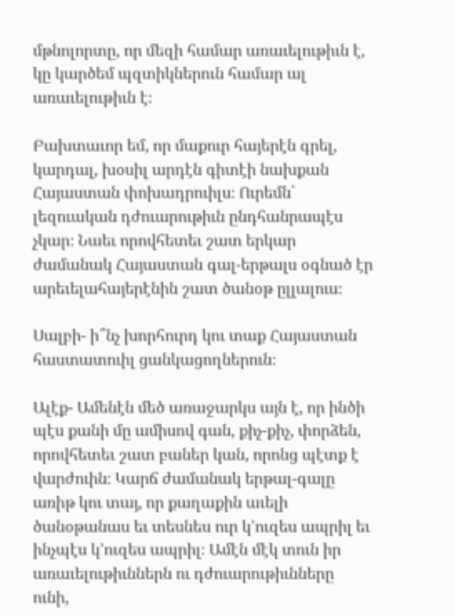մթնոլորտը, որ մեզի համար առաւելութիւն է, կը կարծեմ պզտիկներուն համար ալ առաւելութիւն է։

Բախտաւոր եմ, որ մաքուր հայերէն գրել, կարդալ, խօսիլ արդէն գիտէի նախքան Հայաստան փոխադրուիլս։ Ուրեմն՝ լեզուական դժուարութիւն ընդհանրապէս չկար։ Նաեւ որովհետեւ շատ երկար ժամանակ Հայաստան գալ-երթալս օգնած էր արեւելահայերէնին շատ ծանօթ ըլլալուս։

Սալբի- ի՞նչ խորհուրդ կու տաք Հայաստան հաստատուիլ ցանկացողներուն։

Ալէք- Ամենէն մեծ առաջարկս այն է, որ ինծի պէս քանի մը ամիսով գան, քիչ-քիչ, փորձեն, որովհետեւ շատ բաներ կան, որոնց պէտք է վարժուին։ Կարճ ժամանակ երթալ-գալը առիթ կու տայ, որ քաղաքին աւելի ծանօթանաս եւ տեսնես ուր կ’ուզես ապրիլ եւ ինչպէս կ’ուզես ապրիլ։ Ամէն մէկ տուն իր առաւելութիւններն ու դժուարութիւնները ունի,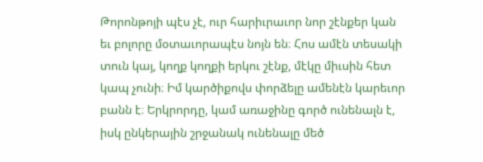Թորոնթոյի պէս չէ, ուր հարիւրաւոր նոր շէնքեր կան եւ բոլորը մօտաւորապէս նոյն են։ Հոս ամէն տեսակի տուն կայ, կողք կողքի երկու շէնք, մէկը միւսին հետ կապ չունի։ Իմ կարծիքովս փորձելը ամենէն կարեւոր բանն է։ Երկրորդը, կամ առաջինը գործ ունենալն է, իսկ ընկերային շրջանակ ունենալը մեծ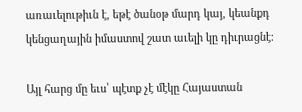առաւելութիւն է, եթէ ծանօթ մարդ կայ, կեանքդ կենցաղային իմաստով շատ աւելի կը դիւրացնէ։

Այլ հարց մը եւս՝ պէտք չէ մէկը Հայաստան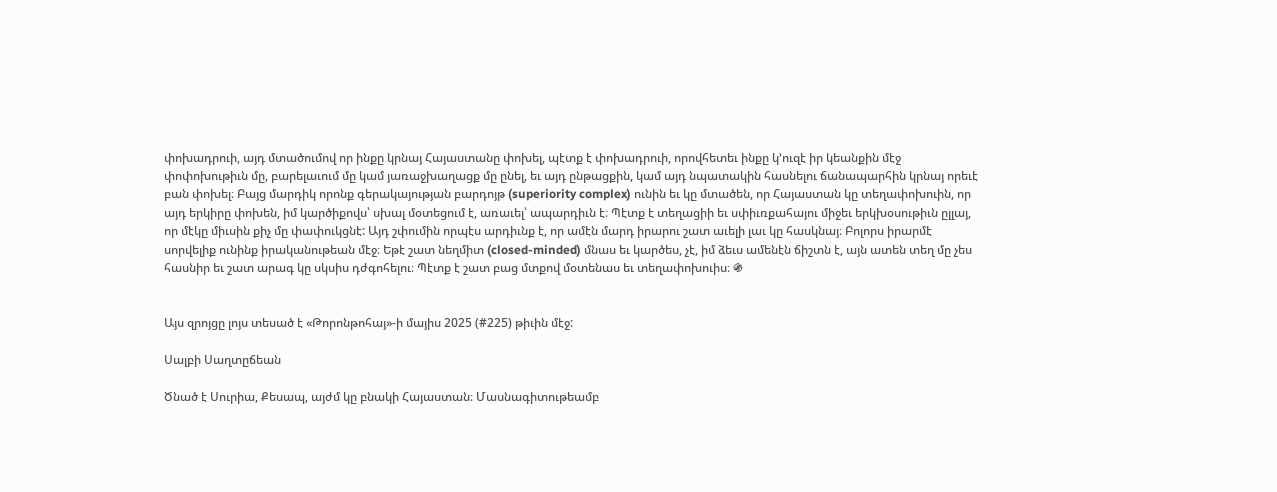փոխադրուի, այդ մտածումով որ ինքը կրնայ Հայաստանը փոխել, պէտք է փոխադրուի, որովհետեւ ինքը կ’ուզէ իր կեանքին մէջ փոփոխութիւն մը, բարելաւում մը կամ յառաջխաղացք մը ընել, եւ այդ ընթացքին, կամ այդ նպատակին հասնելու ճանապարհին կրնայ որեւէ բան փոխել։ Բայց մարդիկ որոնք գերակայության բարդոյթ (superiority complex) ունին եւ կը մտածեն, որ Հայաստան կը տեղափոխուին, որ այդ երկիրը փոխեն, իմ կարծիքովս՝ սխալ մօտեցում է, առաւել՝ ապարդիւն է։ Պէտք է տեղացիի եւ սփիւռքահայու միջեւ երկխօսութիւն ըլլայ, որ մէկը միւսին քիչ մը փափուկցնէ: Այդ շփումին որպէս արդիւնք է, որ ամէն մարդ իրարու շատ աւելի լաւ կը հասկնայ։ Բոլորս իրարմէ սորվելիք ունինք իրականութեան մէջ։ Եթէ շատ նեղմիտ (closed-minded) մնաս եւ կարծես, չէ, իմ ձեւս ամենէն ճիշտն է, այն ատեն տեղ մը չես հասնիր եւ շատ արագ կը սկսիս դժգոհելու։ Պէտք է շատ բաց մտքով մօտենաս եւ տեղափոխուիս։ ֍


Այս զրոյցը լոյս տեսած է «Թորոնթոհայ»-ի մայիս 2025 (#225) թիւին մէջ:

Սալբի Սաղտըճեան

Ծնած է Սուրիա, Քեսապ, այժմ կը բնակի Հայաստան։ Մասնագիտութեամբ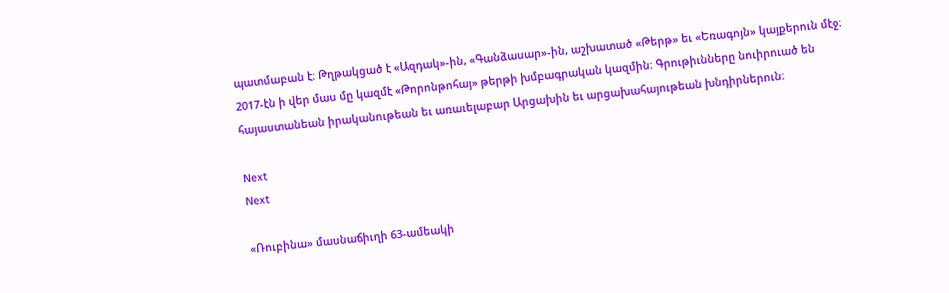պատմաբան է։ Թղթակցած է «Ազդակ»-ին, «Գանձասար»-ին, աշխատած «Թերթ» եւ «Եռագոյն» կայքերուն մէջ։ 2017-էն ի վեր մաս մը կազմէ «Թորոնթոհայ» թերթի խմբագրական կազմին։ Գրութիւնները նուիրուած են հայաստանեան իրականութեան եւ առաւելաբար Արցախին եւ արցախահայութեան խնդիրներուն։

Next
Next

«Ռուբինա» մասնաճիւղի 63-ամեակի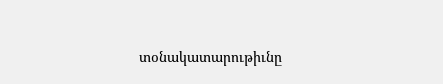տօնակատարութիւնը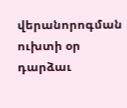վերանորոգման ուխտի օր դարձաւ